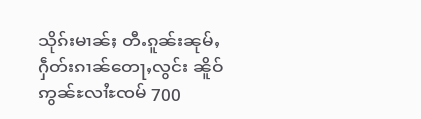သိုၵ်းမၢၼ်ႈ တီႉၵူၼ်းၼုမ်ႇ ႁဵတ်းၵၢၼ်တေႃႇလွင်း ၼိူဝ်ဢွၼ်ႊလၢႆႊၸမ် 700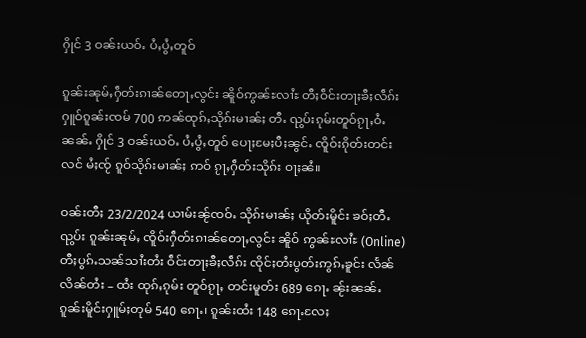ႁိုင် 3 ဝၼ်းယဝ်ႉ ပႆႇပွႆႇတူဝ်

ၵူၼ်းၼုမ်ႇႁဵတ်းၵၢၼ်တေႃႇလွင်း ၼိူဝ်ဢွၼ်ႊလၢႆႊ တီႈဝဵင်းတႃႈၶီႈလဵၵ်း ႁူဝ်ၵူၼ်းၸမ် 700 ဢၼ်ထုၵ်ႇသိုၵ်းမၢၼ်ႈ တီႉ ၺွပ်းၵုမ်းတူဝ်ၵႂႃႇဝႆႉၼၼ်ႉ ႁိုင် 3 ဝၼ်းယဝ်ႉ ပႆႇပွႆႇတူဝ် ပေႃႈမႄႈပီႈၼွင်ႉ ၸိူဝ်းၵိုတ်းတင်းလင် မႆႈၸႂ် ၵူဝ်သိုၵ်းမၢၼ်ႈ ဢဝ် ၵႂႃႇႁဵတ်းသိုၵ်း ဝႃႈၼႆ။

ဝၼ်းတီႈ 23/2/2024 ယၢမ်းၼႂ်ၸဝ်ႉ သိုၵ်းမၢၼ်ႈ ယိုတ်းမိူင်း ၶဝ်ႈတီႉၺွပ်း ၵူၼ်းၼုမ်ႇ ၸိူဝ်းႁဵတ်းၵၢၼ်တေႃႇလွင်း ၼိူဝ် ဢွၼ်ႊလၢႆႊ (Online) တီႈပွၵ်ႉသၼ်သၢႆးတႆး ဝဵင်းတႃႈၶီႈလဵၵ်း ၸိုင်ႈတႆးပွတ်းဢွၵ်ႇၶူင်း လႅၼ်လိၼ်တႆး – ထႆး ထုၵ်ႇၵုမ်း တူဝ်ၵႂႃႇ တင်းမူတ်း 689 ၵေႃႉ ၼႂ်းၼၼ်ႉ ၵူၼ်းမိူင်းႁူမ်ႈတုမ် 540 ၵေႃႉ၊ ၵူၼ်းထႆး 148 ၵေႃႉလႄႈ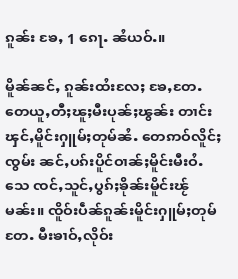ၵူၼ်း ၶႄႇ 1 ၵေႃႉ ၼႆယဝ်ႉ။

မိူၼ်ၼင်ႇ ၵူၼ်းထႆးလႄႈ ၶႄႇတႄႉ တေယူႇတီႈၽူႈမီးပုၼ်ႈၽွၼ်း တၢင်းၾင်ႇမိူင်းႁူမ်ႈတုမ်ၼႆႉ တေဢဝ်လိူင်ႈ ၸွမ်း ၼင်ႇပၵ်းပိူင်ဝၢၼ်ႈမိူင်းမီးဝႆႉသေ ၸင်ႇသူင်ႇပွၵ်ႈၶိုၼ်းမိူင်းၽႂ်မၼ်း။ ၸိူဝ်းပဵၼ်ၵူၼ်းမိူင်းႁူမ်ႈတုမ်တႄႉ မီးၶၢဝ်ႇလိုဝ်း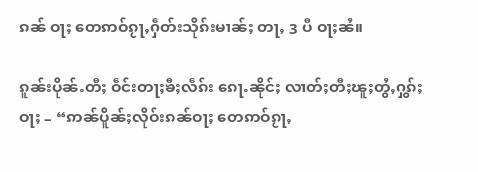ၵၼ် ဝႃႈ တေဢဝ်ၵႂႃႇႁဵတ်းသိုၵ်းမၢၼ်ႈ တႃႇ 3 ပီ ဝႃႈၼႆ။

ၵူၼ်းပိုၼ်ႉတီႈ ဝဵင်းတႃႈၶီႈလဵၵ်း ၵေႃႉၼိုင်ႈ လၢတ်ႈတီႈၽူႈတွႆႇႁွၵ်ႈဝႃႈ – “ဢၼ်ပိူၼ်ႈလိုဝ်းၵၼ်ဝႃႈ တေဢဝ်ၵႂႃႇ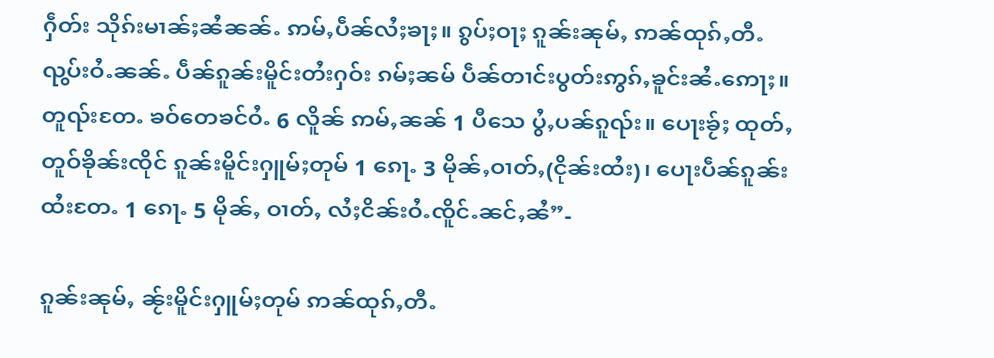ႁဵတ်း သိုၵ်းမၢၼ်ႈၼႆၼၼ်ႉ ဢမ်ႇပဵၼ်လႆႈၶႃႈ။ ၵွပ်ႈဝႃႈ ၵူၼ်းၼုမ်ႇ ဢၼ်ထုၵ်ႇတီႉၺွပ်းဝႆႉၼၼ်ႉ ပဵၼ်ၵူၼ်းမိူင်းတႆးႁဝ်း ၵမ်ႈၼမ် ပဵၼ်တၢင်းပွတ်းဢွၵ်ႇၶူင်းၼႆႉဢေႃႈ။ တူၺ်းတႄႉ ၶဝ်တေၶင်ဝႆႉ 6 လိူၼ် ဢမ်ႇၼၼ် 1 ပီသေ ပွႆႇပၼ်ၵူၺ်း။ ပေႃးၶႂ်ႈ ထုတ်ႇတူဝ်ၶိုၼ်းၸိုင် ၵူၼ်းမိူင်းႁူမ်ႈတုမ် 1 ၵေႃႉ 3 မိုၼ်ႇဝၢတ်ႇ(ငိုၼ်းထႆး)၊ ပေႃးပဵၼ်ၵူၼ်းထႆးတႄႉ 1 ၵေႃႉ 5 မိုၼ်ႇ ဝၢတ်ႇ လႆႈငိၼ်းဝႆႉၸိူင်ႉၼင်ႇၼႆ”-

ၵူၼ်းၼုမ်ႇ ၼႂ်းမိူင်းႁူမ်ႈတုမ် ဢၼ်ထုၵ်ႇတီႉ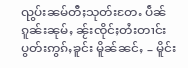ၺွပ်းၼမ်တီႈသုတ်းတႄႉ ပဵၼ်ၵူၼ်းၼုမ်ႇ ၼႂ်းၸိုင်ႈတႆးတၢင်းပွတ်းဢွၵ်ႇၶူင်း မိူၼ်ၼင်ႇ – မိူင်း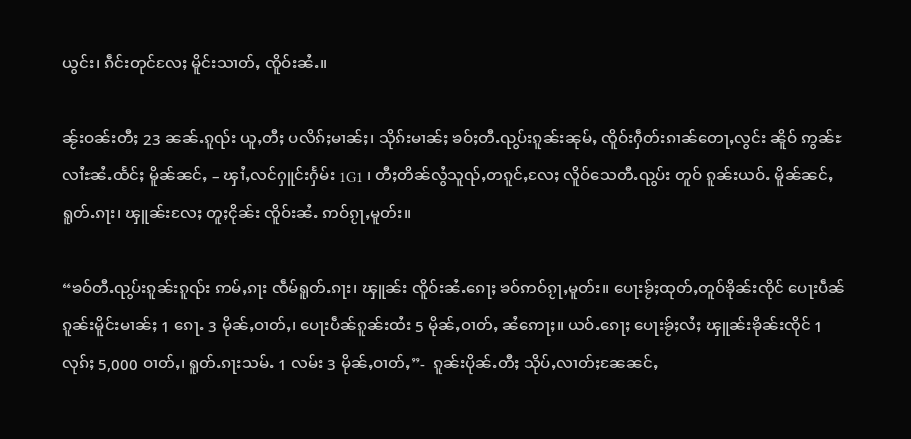ယွင်း၊ ၵဵင်းတုင်လႄႈ မိူင်းသၢတ်ႇ ၸိူဝ်းၼႆႉ။

ၼႂ်းဝၼ်းတီႈ 23 ၼၼ်ႉၵူၺ်း ယူႇတီႈ ပလိၵ်ႈမၢၼ်ႈ၊ သိုၵ်းမၢၼ်ႈ ၶဝ်ႈတီႉၺွပ်းၵူၼ်းၼုမ်ႇ ၸိူဝ်းႁဵတ်းၵၢၼ်တေႃႇလွင်း ၼိူဝ် ဢွၼ်ႊလၢႆႊၼႆႉထႅင်ႈ မိူၼ်ၼင်ႇ – ၾၢႆႇလင်ႁူင်းႁႅမ်း 1G1 ၊ တီႈတိၼ်လွႆသူၺ်ႇတၵူင်ႇလႄႈ လိူဝ်သေတီႉၺွပ်း တူဝ် ၵူၼ်းယဝ်ႉ မိူၼ်ၼင်ႇ ရူတ်ႉၵႃး၊ ၾူၼ်းလႄႈ တူႈငိုၼ်း ၸိူဝ်းၼႆႉ ဢဝ်ၵႂႃႇမူတ်း။

“ၶဝ်တီႉၺွပ်းၵူၼ်းၵူၺ်း ဢမ်ႇၵႃး ၸဵမ်ရူတ်ႉၵႃး၊ ၾူၼ်း ၸိူဝ်းၼႆႉၵေႃႈ ၶဝ်ဢဝ်ၵႂႃႇမူတ်း။ ပေႃးၶႂ်ႈထုတ်ႇတူဝ်ၶိုၼ်းၸိုင် ပေႃးပဵၼ်ၵူၼ်းမိူင်းမၢၼ်ႈ 1 ၵေႃႉ 3 မိုၼ်ႇဝၢတ်ႇ၊ ပေႃးပဵၼ်ၵူၼ်းထႆး 5 မိုၼ်ႇဝၢတ်ႇ ၼႆဢေႃႈ။ ယဝ်ႉၵေႃႈ ပေႃးၶႂ်ႈလႆႈ ၾူၼ်းၶိုၼ်းၸိုင် 1 လုၵ်ႈ 5,000 ဝၢတ်ႇ၊ ရူတ်ႉၵႃးသမ်ႉ 1 လမ်း 3 မိုၼ်ႇဝၢတ်ႇ”-  ၵူၼ်းပိုၼ်ႉတီႈ သိုပ်ႇလၢတ်ႈၼႄၼင်ႇ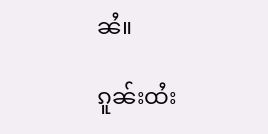ၼႆ။

ၵူၼ်းထႆး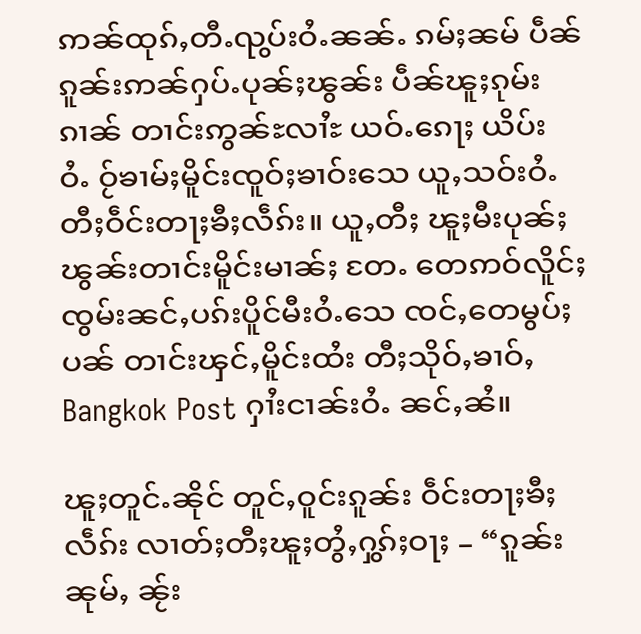ဢၼ်ထုၵ်ႇတီႉၺွပ်းဝႆႉၼၼ်ႉ ၵမ်ႈၼမ် ပဵၼ်ၵူၼ်းဢၼ်ႁပ်ႉပုၼ်ႈၽွၼ်း ပဵၼ်ၽူႈၵုမ်းၵၢၼ် တၢင်းဢွၼ်ႊလၢႆႊ ယဝ်ႉၵေႃႈ ယိပ်းဝႆႉ ဝႂ်ၶၢမ်ႈမိူင်းၸူဝ်ႈၶၢဝ်းသေ ယူႇသဝ်းဝႆႉတီႈဝဵင်းတႃႈၶီႈလဵၵ်း။ ယူႇတီႈ ၽူႈမီးပုၼ်ႈၽွၼ်းတၢင်းမိူင်းမၢၼ်ႈ တႄႉ တေဢဝ်လိူင်ႈၸွမ်းၼင်ႇပၵ်းပိူင်မီးဝႆႉသေ ၸင်ႇတေမွပ်ႈပၼ် တၢင်းၾင်ႇမိူင်းထႆး တီႈသိုဝ်ႇၶၢဝ်ႇ Bangkok Post ႁၢႆးငၢၼ်းဝႆႉ ၼင်ႇၼႆ။

ၽူႈတူင်ႉၼိုင် တူင်ႇဝူင်းၵူၼ်း ဝဵင်းတႃႈၶီႈလဵၵ်း လၢတ်ႈတီႈၽူႈတွႆႇႁွၵ်ႈဝႃႈ – “ၵူၼ်းၼုမ်ႇ ၼႂ်း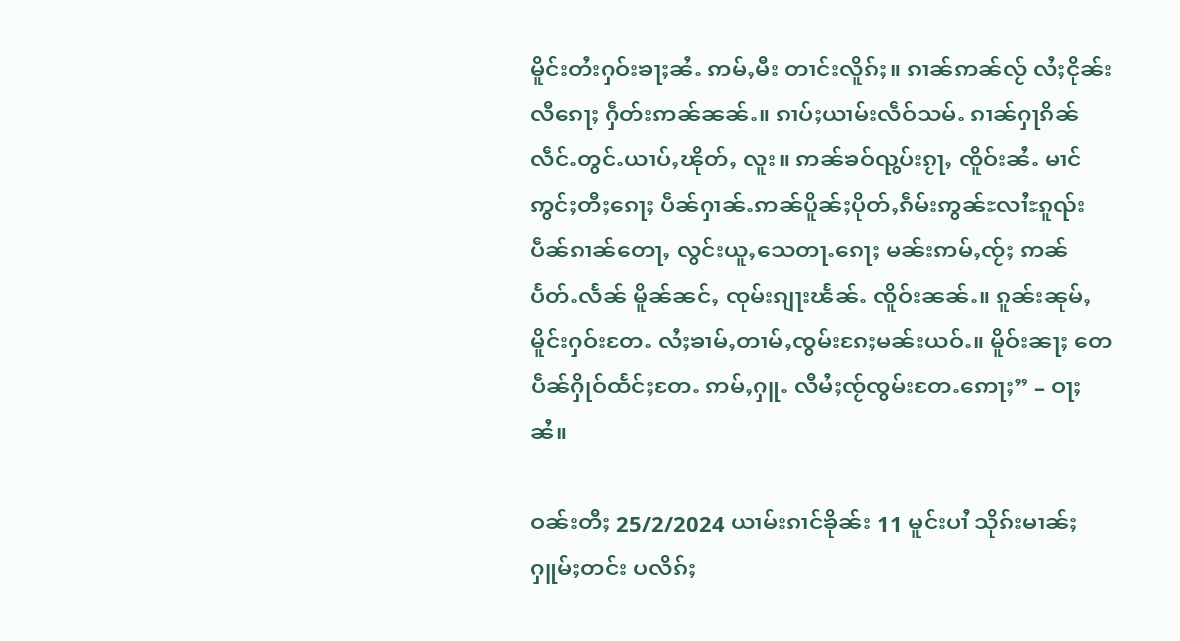မိူင်းတႆးႁဝ်းၶႃႈၼႆႉ ဢမ်ႇမီး တၢင်းလိူၵ်ႈ။ ၵၢၼ်ဢၼ်လႂ် လႆႈငိုၼ်းလီၵေႃႈ ႁဵတ်းဢၼ်ၼၼ်ႉ။ ၵၢပ်ႈယၢမ်းလဵဝ်သမ်ႉ ၵၢၼ်ႁႃၵိၼ်လဵင်ႉတွင်ႉယၢပ်ႇၽိုတ်ႇ လူး။ ဢၼ်ၶဝ်ၺွပ်းၵႂႃႇ ၸိူဝ်းၼႆႉ မၢင်ဢွင်ႈတီႈၵေႃႈ ပဵၼ်ႁၢၼ်ႉဢၼ်ပိူၼ်ႈပိုတ်ႇၵဵမ်းဢွၼ်ႊလၢႆႊၵူၺ်း ပဵၼ်ၵၢၼ်တေႃႇ လွင်းယူႇသေတႃႉၵေႃႈ မၼ်းဢမ်ႇၸႂ်ႈ ဢၼ်ပႅတ်ႉလႅၼ် မိူၼ်ၼင်ႇ ၸုမ်းၵျႃးၽႅၼ်ႉ ၸိူဝ်းၼၼ်ႉ။ ၵူၼ်းၼုမ်ႇမိူင်းႁဝ်းတႄႉ လႆႈၶၢမ်ႇတၢမ်ႇၸွမ်းၵႄႈမၼ်းယဝ်ႉ။ မိူဝ်းၼႃႈ တေပဵၼ်ႁိုဝ်ထႅင်ႈတႄႉ ဢမ်ႇႁူႉ လီမႆႈၸႂ်ၸွမ်းတႄႉဢေႃႈ” – ဝႃႈၼႆ။

ဝၼ်းတီႈ 25/2/2024 ယၢမ်းၵၢင်ၶိုၼ်း 11 မူင်းပၢႆ သိုၵ်းမၢၼ်ႈ ႁူမ်ႈတင်း ပလိၵ်ႈ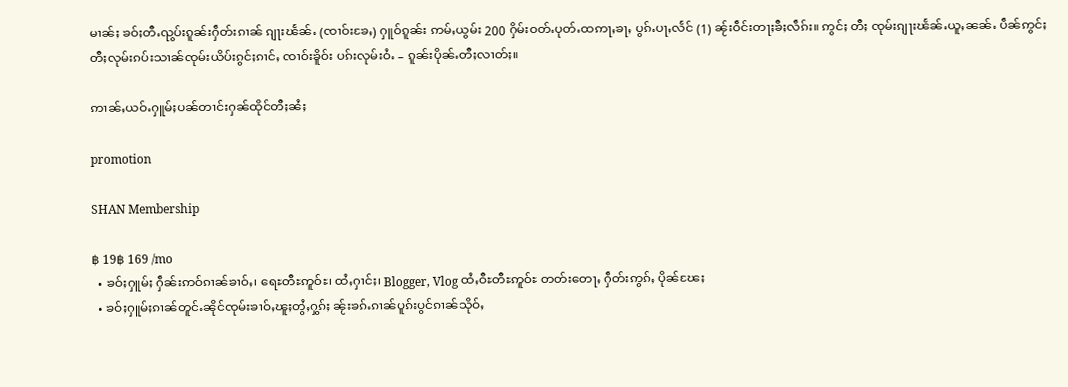မၢၼ်ႈ ၶဝ်ႈတီႉၺွပ်းၵူၼ်းႁဵတ်းၵၢၼ် ၵျႃးၽႅၼ်ႉ (ၸၢဝ်းၶႄႇ) ႁူဝ်ၵူၼ်း ဢမ်ႇယွမ်း 200 ႁိမ်းဝတ်ႉပုတ်ႉထဢႃႇၶႃႇ ပွၵ်ႉပႃႇလႅင် (1) ၼႂ်းဝဵင်းတႃႈၶီႈလဵၵ်း။ ဢွင်ႈ တီႈ ၸုမ်းၵျႃးၽႅၼ်ႉယူႇၼၼ်ႉ ပဵၼ်ဢွင်ႈတီႈလုမ်းၵပ်းသၢၼ်ၸုမ်းယိပ်းၵွင်ႈၵၢင်ႇ ၸၢဝ်းၶိူဝ်း ပၵ်းလုမ်းဝႆႉ – ၵူၼ်းပိုၼ်ႉတီႈလၢတ်ႈ။

ဢၢၼ်ႇယဝ်ႉႁူမ်ႈပၼ်တၢင်းႁၼ်ထိုင်တီႈၼႆႈ

promotion

SHAN Membership

฿ 19฿ 169 /mo
  • ၶဝ်ႈႁူမ်ႈ ႁဵၼ်းဢဝ်ၵၢၼ်ၶၢဝ်ႇ၊ ရေႊတီႊဢူဝ်ႊ၊ ထႆႇႁၢင်ႈ၊ Blogger, Vlog ထႆႇဝီႊတီႊဢူဝ်ႊ တတ်းတေႃႇ ႁဵတ်းဢွၵ်ႇ ပိုၼ်ၽႄႈ
  • ၶဝ်ႈႁူမ်ႈၵၢၼ်တူင်ႉၼိုင်ၸုမ်းၶၢဝ်ႇၽူႈတွႆႇႁွၵ်ႈ ၼႂ်းၶၵ်ႉၵၢၼ်ပူၵ်းပွင်ၵၢၼ်သိုဝ်ႇ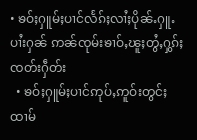• ၶဝ်ႈႁူမ်ႈပၢင်လႅၵ်ႈလၢႆႈပိုၼ်ႉႁူႉပၢႆးႁၼ် ဢၼ်ၸုမ်းၶၢဝ်ႇၽူႈတွႆႇႁွၵ်ႈၸတ်းႁဵတ်း
  • ၶဝ်ႈႁူမ်ႈပၢင်ဢုပ်ႇဢူဝ်းတွင်ႈထၢမ်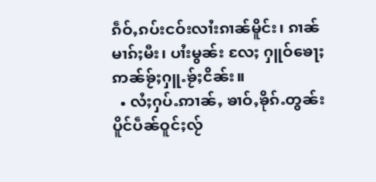ၵဵဝ်ႇၵပ်းငဝ်းလၢႆးၵၢၼ်မိူင်း၊ ၵၢၼ်မၢၵ်ႈမီး၊ ပၢႆးမွၼ်း လႄႈ ႁူဝ်ၶေႃႈ ဢၼ်ၶႂ်ႈႁူႉၶႂ်ႈငိၼ်း။
  • လႆႈႁပ်ႉဢၢၼ်ႇ ၶၢဝ်ႇၶိုၵ်ႉတွၼ်း ပိူင်ပဵၼ်ဝူင်ႈလႂ်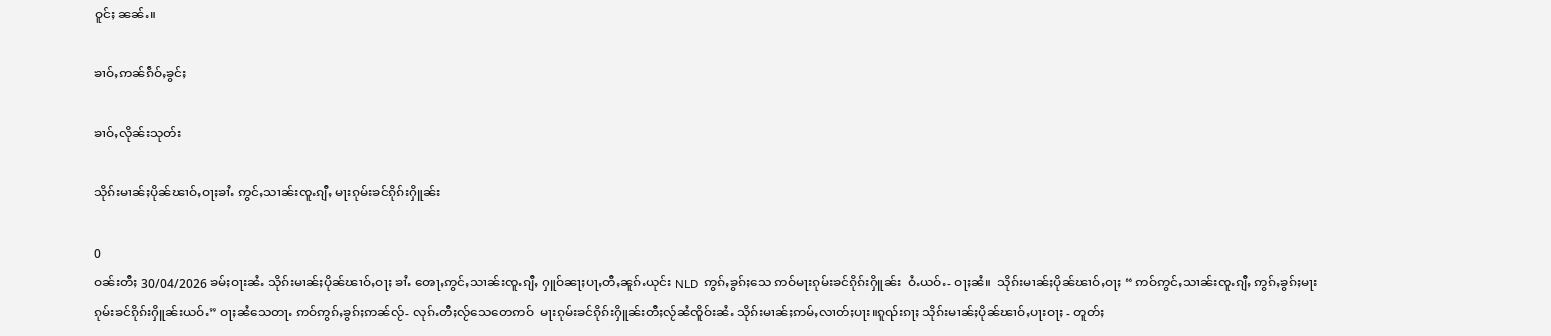ဝူင်ႈ ၼၼ်ႉ။

ၶၢဝ်ႇဢၼ်ၵဵဝ်ႇၶွင်ႈ

ၶၢဝ်ႇလိုၼ်းသုတ်း

သိုၵ်းမၢၼ်ႈပိုၼ်ၽၢဝ်ႇဝႃႈၶၢႆႉ ဢွင်ႇသၢၼ်းၸူႉၵျီႇ မႃးၵုမ်းၶင်ၵိုၵ်းႁိူၼ်း

0
ဝၼ်းတီႈ 30/04/2026 ၶမ်ႈဝႃးၼႆႉ သိုၵ်းမၢၼ်ႈပိုၼ်ၽၢဝ်ႇဝႃႈ ၶၢႆႉ ၻေႃႇဢွင်ႇသၢၼ်းၸူႉၵျီႇ ႁူဝ်ၼႃႈပႃႇတီႇၼူၵ်ႉယုင်း NLD  ဢွၵ်ႇၶွၵ်ႈသေ ဢဝ်မႃးၵုမ်းၶင်ၵိုၵ်းႁိူၼ်း  ဝႆႉယဝ်ႉ- ဝႃႈၼႆ။  သိုၵ်းမၢၼ်ႈပိုၼ်ၽၢဝ်ႇဝႃႈ “ ဢဝ်ဢွင်ႇသၢၼ်းၸူႉၵျီႇ ဢွၵ်ႇၶွၵ်ႈမႃးၵုမ်းၶင်ၵိုၵ်းႁိူၼ်းယဝ်ႉ” ဝႃႈၼႆသေတႃႉ ဢဝ်ဢွၵ်ႇၶွၵ်ႈဢၼ်လႂ်- လုၵ်ႉတီႈလႂ်သေတေဢဝ်  မႃးၵုမ်းၶင်ၵိုၵ်းႁိူၼ်းတီႈလႂ်ၼႆၸိူဝ်းၼႆႉ သိုၵ်းမၢၼ်ႈဢမ်ႇလၢတ်ႈပႃး။ၵူၺ်းၵႃႈ သိုၵ်းမၢၼ်ႈပိုၼ်ၽၢဝ်ႇပႃးဝႃႈ - တူတ်ႈ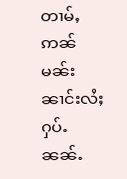တၢမ်ႇဢၼ်မၼ်းၼၢင်းလႆႈႁပ်ႉၼၼ်ႉ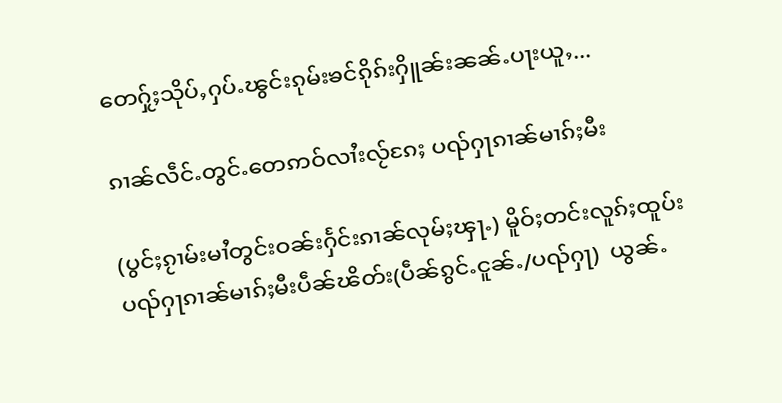တေႁႂ်ႈသိုပ်ႇႁပ်ႉၽွင်းၵုမ်းၶင်ၵိုၵ်းႁိူၼ်းၼၼ်ႉပႃးယူႇ...

ၵၢၼ်လဵင်ႉတွင်ႉတေဢဝ်လၢႆးလႂ်ၵႄႈ ပၺ်ႁႃၵၢၼ်မၢၵ်ႈမီး

(ပွင်ႈၵႂၢမ်းမၢႆတွင်းဝၼ်းႁႅင်းၵၢၼ်လုမ်ႈၾႃႉ) မိူဝ်ႈတင်းလူၵ်ႈထူပ်းပၺ်ႁႃၵၢၼ်မၢၵ်ႈမီးပဵၼ်ၽိတ်း(ပဵၼ်ၵွင်ႉငူၼ်ႉ/ပၺ်ႁႃ)  ယွၼ်ႉ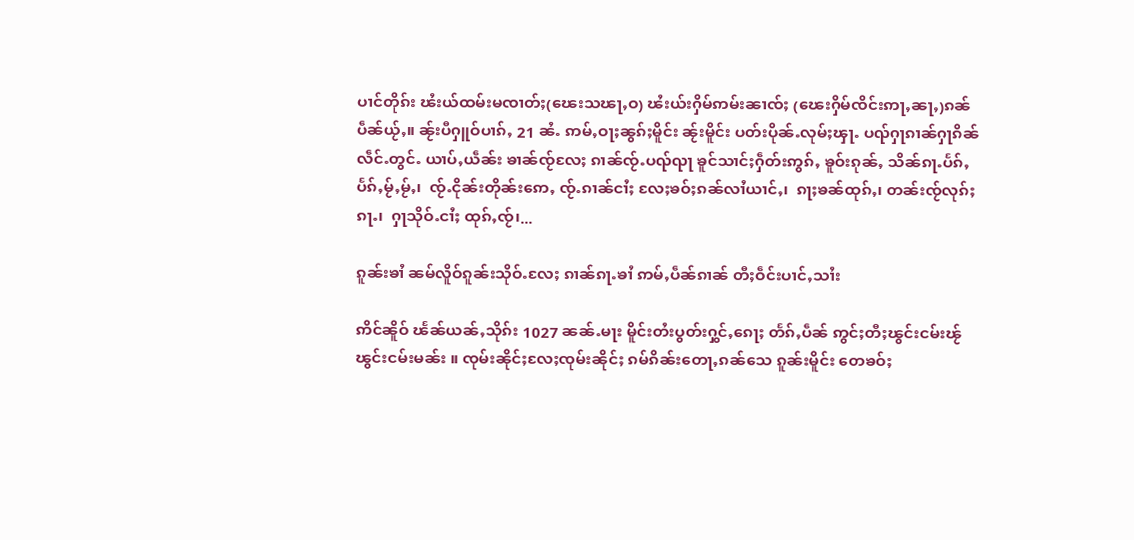ပၢင်တိုၵ်း ၽႆးယ်ထမ်းမၸၢတ်ႈ(ၽေးသၽႃႇဝ) ၽႆးယ်းႁိမ်ဢမ်းၼၢၸ်ႈ (ၽေးႁိမ်ၸိင်းဢႃႇၼႃႇ)ၵၼ်ပဵၼ်ယႂ်ႇ။ ၼႂ်းပီႁူဝ်ပၢၵ်ႇ 21 ၼႆႉ ဢမ်ႇဝႃႈၼွၵ်ႈမိူင်း ၼႂ်းမိူင်း ပတ်းပိုၼ်ႉလုမ်ႈၾႃႉ ပၺ်ႁႃၵၢၼ်ႁႃၵိၼ်လဵင်ႉတွင်ႉ ယၢပ်ႇယဵၼ်း ၶၢၼ်ၸႂ်လႄႈ ၵၢၼ်ၸႂ်ႉပၺ်ၺႃ ၶူင်သၢင်ႈႁဵတ်းဢွၵ်ႇ ၶူဝ်းၵုၼ်ႇ သိၼ်ၵႃႉပႅၵ်ႇပႅၵ်ႇမႂ်ႇမႂ်ႇ၊  ၸႂ်ႉငိုၼ်းတိုၼ်းဢေႇ ၸႂ်ႉၵၢၼ်ငၢႆႈ လႄႈၶဝ်ႈၵၼ်လၢႆယၢင်ႇ၊  ၵႃႈၶၼ်ထုၵ်ႇ၊ တၼ်းၸႂ်လုၵ်ႈၵႃႉ၊  ႁႃသိုဝ်ႉငၢႆႈ ထုၵ်ႇၸႂ်၊...

ၵူၼ်းၶၢႆ ၼမ်လိူဝ်ၵူၼ်းသိုဝ်ႉလႄႈ ၵၢၼ်ၵႃႉၶၢႆ ဢမ်ႇပဵၼ်ၵၢၼ် တီႈဝဵင်းပၢင်ႇသၢႆး

ဢိင်ၼိူဝ် ၽႅၼ်ယၼ်ႇသိုၵ်း 1027 ၼၼ်ႉမႃး မိူင်းတႆးပွတ်းႁွင်ႇၵေႃႈ တႅၵ်ႇပဵၼ် ဢွင်ႈတီႈၽွင်းငမ်းၽႂ်ၽွင်းငမ်းမၼ်း ။ ၸုမ်းၼိုင်ႈလႄႈၸုမ်းၼိုင်ႈ ၵမ်ၵိၼ်းတေႃႇၵၼ်သေ ၵူၼ်းမိူင်း တေၶဝ်ႈ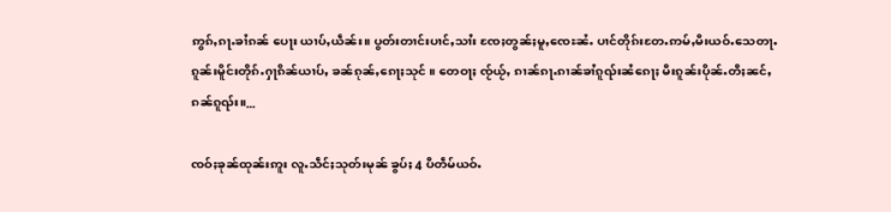ဢွၵ်ႇၵႃႉၶၢႆၵၼ် ပေႃး ယၢပ်ႇယဵၼ်း။ ပွတ်းတၢင်းပၢင်ႇသၢႆး ၸႄႈတွၼ်ႈမူႇၸေႊၼႆႉ ပၢင်တိုၵ်းတႄႉဢမ်ႇမီးယဝ်ႉသေတႃႉ ၵူၼ်းမိူင်းတိုၵ်ႉႁႃၵိၼ်ယၢပ်ႇ ၶၼ်ၵုၼ်ႇၵေႃႈသုင် ။ တေဝႃႈ ၸႂ်ယႂ်ႇ ၵၢၼ်ၵႃႉၵၢၼ်ၶၢႆၵူၺ်းၼႆၵေႃႈ မီးၵူၼ်းပိုၼ်ႉတီႈၼင်ႇၵၼ်ၵူၺ်း။...

ၸဝ်ႈၶုၼ်ထုၼ်းဢူး လူႉသဵင်ႈသုတ်းမုၼ် ၶွပ်ႈ 4 ပီတဵမ်ယဝ်ႉ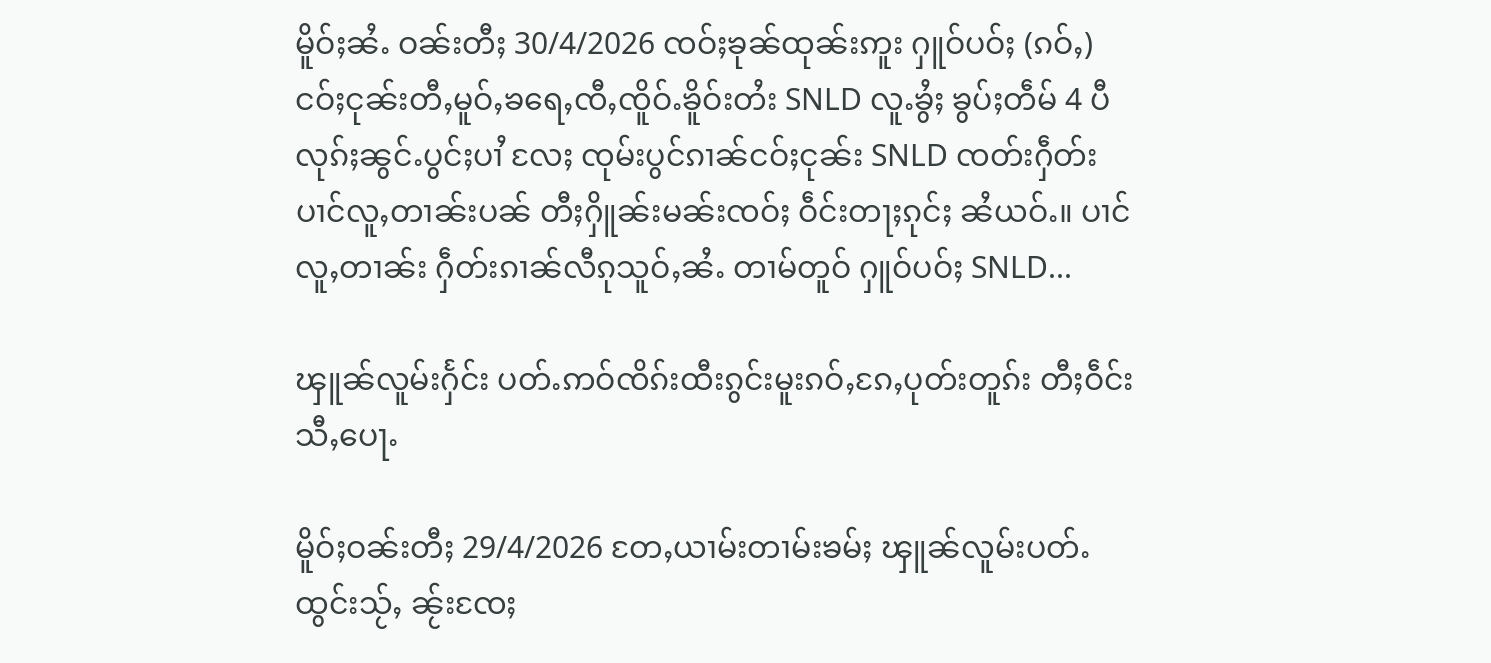မိူဝ်ႈၼႆႉ ဝၼ်းတီႈ 30/4/2026 ၸဝ်ႈၶုၼ်ထုၼ်းဢူး ႁူဝ်ပဝ်ႈ (ၵဝ်ႇ) ငဝ်ႈငုၼ်းတီႇမူဝ်ႇၶရေႇၸီႇၸိူဝ်ႉၶိူဝ်းတႆး SNLD လူႉၶွႆႈ ၶွပ်ႈတဵမ် 4 ပီ လုၵ်ႈၼွင်ႉပွင်ႈပၢႆ လႄႈ ၸုမ်းပွင်ၵၢၼ်ငဝ်ႈငုၼ်း SNLD ၸတ်းႁဵတ်းပၢင်လူႇတၢၼ်းပၼ် တီႈႁိူၼ်းမၼ်းၸဝ်ႈ ဝဵင်းတႃႈၵုင်ႈ ၼႆယဝ်ႉ။ ပၢင်လူႇတၢၼ်း ႁဵတ်းၵၢၼ်လီၵုသူဝ်ႇၼႆႉ တၢမ်တူဝ် ႁူဝ်ပဝ်ႈ SNLD...

ၾူၼ်လူမ်းႁႅင်း ပတ်ႉဢဝ်ၸိၵ်းထီးၵွင်းမူးၵဝ်ႇၵႄႇပုတ်းတူၵ်း တီႈဝဵင်းသီႇပေႃႉ

မိူဝ်ႈဝၼ်းတီႈ 29/4/2026 တႄႇယၢမ်းတၢမ်းၶမ်ႈ ၾူၼ်လူမ်းပတ်ႉထွင်းသႂ်ႇ ၼႂ်းၸႄႈ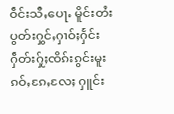ဝဵင်းသီႇပေႃႉ မိူင်းတႆးပွတ်းႁွင်ႇႁၢဝ်ႈႁႅင်း ႁဵတ်းႁႂ်ႈၸိၵ်းၵွင်းမူးၵဝ်ႇၵႄႇလႄႈ ႁူင်း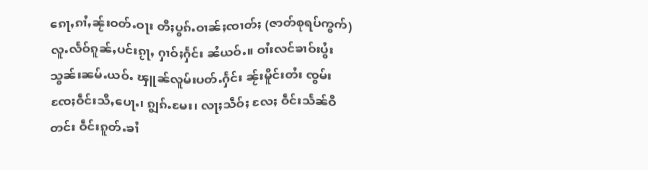ၵေႃႇၵၢႆႇၼႂ်းဝတ်ႉဝႃး တီႈပွၵ်ႉဝၢၼ်ႈၸၢတ်ႈ (ဇာတ်စုရပ်ကွက်) လူႉလႅဝ်ၵူၼ်ႇပင်းၵႂႃႇ ႁၢဝ်ႈႁႅင်း ၼႆယဝ်ႉ။ ဝၢႆးလင်ၶၢဝ်းပွႆးသွၼ်းၼမ်ႉယဝ်ႉ ၾူၼ်လူမ်းပတ်ႉႁႅင်း ၼႂ်းမိူင်းတႆး ၸွမ်းၸႄႈဝဵင်းသီႇပေႃႉ၊ ၵျွၵ်ႉမႄး၊ လႃႈသဵဝ်ႈ လႄႈ ဝဵင်းသႅၼ်ဝီ တင်း ဝဵင်းၵူတ်ႉၶၢႆ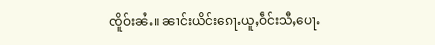ၸိူဝ်းၼႆႉ။ ၼၢင်းယိင်းၵေႃႉယူႇဝဵင်းသီႇပေႃႉ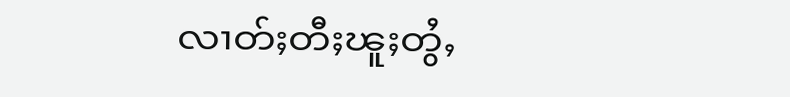လၢတ်ႈတီႈၽူႈတွႆႇ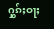ႁွၵ်ႈဝႃႈ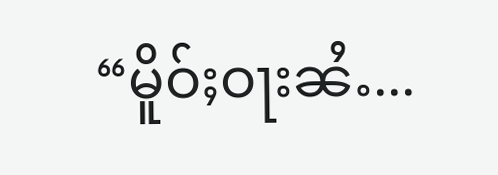“မိူဝ်ႈဝႃးၼႆႉ...